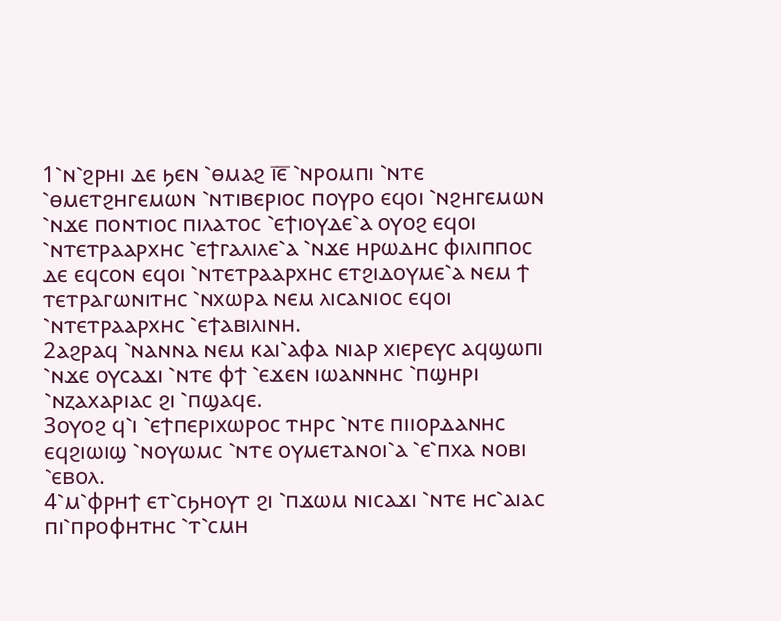1⳿ⲛ⳿ϩⲣⲏⲓ ⲇⲉ ϧⲉⲛ ⳿ⲑⲙⲁϩ ⲓ̅ⲉ̅ ⳿ⲛⲣⲟⲙⲡⲓ ⳿ⲛⲧⲉ ⳿ⲑⲙⲉⲧϩⲏⲅⲉⲙⲱⲛ ⳿ⲛⲧⲓⲃⲉⲣⲓⲟⲥ ⲡⲟⲩⲣⲟ ⲉϥⲟⲓ ⳿ⲛϩⲏⲅⲉⲙⲱⲛ ⳿ⲛϫⲉ ⲡⲟⲛⲧⲓⲟⲥ ⲡⲓⲗⲁⲧⲟⲥ ⳿ⲉϯⲓⲟⲩⲇⲉ⳿ⲁ ⲟⲩⲟϩ ⲉϥⲟⲓ ⳿ⲛⲧⲉⲧⲣⲁⲁⲣⲭⲏⲥ ⳿ⲉϯⲅⲁⲗⲓⲗⲉ⳿ⲁ ⳿ⲛϫⲉ ⲏⲣⲱⲇⲏⲥ ⲫⲓⲗⲓⲡⲡⲟⲥ ⲇⲉ ⲉϥⲥⲟⲛ ⲉϥⲟⲓ ⳿ⲛⲧⲉⲧⲣⲁⲁⲣⲭⲏⲥ ⲉⲧϩⲓⲇⲟⲩⲙⲉ⳿ⲁ ⲛⲉⲙ ϯ ⲧⲉⲧⲣⲁⲅⲱⲛⲓⲧⲏⲥ ⳿ⲛⲭⲱⲣⲁ ⲛⲉⲙ ⲗⲓⲥⲁⲛⲓⲟⲥ ⲉϥⲟⲓ ⳿ⲛⲧⲉⲧⲣⲁⲁⲣⲭⲏⲥ ⳿ⲉϯⲁⲃⲓⲗⲓⲛⲏ.
2ⲁϩⲣⲁϥ ⳿ⲛⲁⲛⲛⲁ ⲛⲉⲙ ⲕⲁⲓ⳿ⲁⲫⲁ ⲛⲓⲁⲣ ⲭⲓⲉⲣⲉⲩⲥ ⲁϥϣⲱⲡⲓ ⳿ⲛϫⲉ ⲟⲩⲥⲁϫⲓ ⳿ⲛⲧⲉ ⲫϯ ⳿ⲉϫⲉⲛ ⲓⲱⲁⲛⲛⲏⲥ ⳿ⲡϣⲏⲣⲓ ⳿ⲛⲍⲁⲭⲁⲣⲓⲁⲥ ϩⲓ ⳿ⲡϣⲁϥⲉ.
3ⲟⲩⲟϩ ϥ⳿ⲓ ⳿ⲉϯⲡⲉⲣⲓⲭⲱⲣⲟⲥ ⲧⲏⲣⲥ ⳿ⲛⲧⲉ ⲡⲓⲓⲟⲣⲇⲁⲛⲏⲥ ⲉϥϩⲓⲱⲓϣ ⳿ⲛⲟⲩⲱⲙⲥ ⳿ⲛⲧⲉ ⲟⲩⲙⲉⲧⲁⲛⲟⲓ⳿ⲁ ⳿ⲉ⳿ⲡⲭⲁ ⲛⲟⲃⲓ ⳿ⲉⲃⲟⲗ.
4⳿ⲙ⳿ⲫⲣⲏϯ ⲉⲧ⳿ⲥϧⲏⲟⲩⲧ ϩⲓ ⳿ⲡϫⲱⲙ ⲛⲓⲥⲁϫⲓ ⳿ⲛⲧⲉ ⲏⲥ⳿ⲁⲓⲁⲥ ⲡⲓ⳿ⲡⲣⲟⲫⲏⲧⲏⲥ ⳿ⲧ⳿ⲥⲙⲏ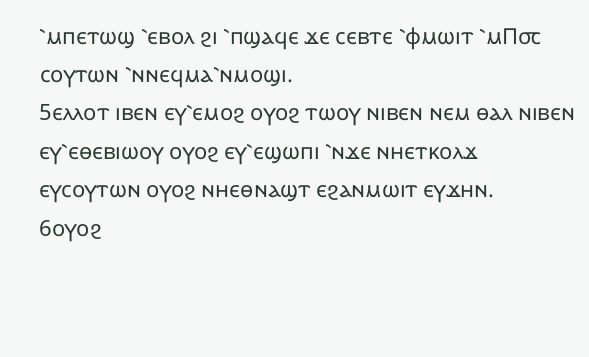⳿ⲙⲡⲉⲧⲱϣ ⳿ⲉⲃⲟⲗ ϩⲓ ⳿ⲡϣⲁϥⲉ ϫⲉ ⲥⲉⲃⲧⲉ ⳿ⲫⲙⲱⲓⲧ ⳿ⲙⲠ⳪ ⲥⲟⲩⲧⲱⲛ ⳿ⲛⲛⲉϥⲙⲁ⳿ⲛⲙⲟϣⲓ.
5ⲉⲗⲗⲟⲧ ⲓⲃⲉⲛ ⲉⲩ⳿ⲉⲙⲟϩ ⲟⲩⲟϩ ⲧⲱⲟⲩ ⲛⲓⲃⲉⲛ ⲛⲉⲙ ⲑⲁⲗ ⲛⲓⲃⲉⲛ ⲉⲩ⳿ⲉⲑⲉⲃⲓⲱⲟⲩ ⲟⲩⲟϩ ⲉⲩ⳿ⲉϣⲱⲡⲓ ⳿ⲛϫⲉ ⲛⲏⲉⲧⲕⲟⲗϫ ⲉⲩⲥⲟⲩⲧⲱⲛ ⲟⲩⲟϩ ⲛⲏⲉⲑⲛⲁϣⲧ ⲉϩⲁⲛⲙⲱⲓⲧ ⲉⲩϫⲏⲛ.
6ⲟⲩⲟϩ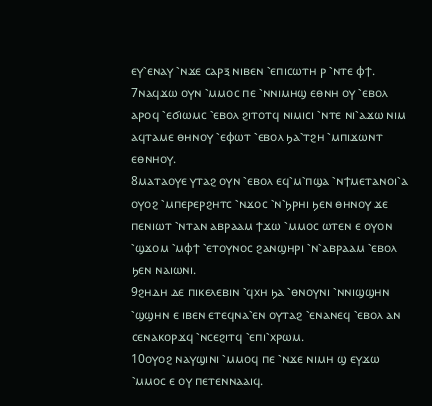ⲉⲩ⳿ⲉⲛⲁⲩ ⳿ⲛϫⲉ ⲥⲁⲣⲝ ⲛⲓⲃⲉⲛ ⳿ⲉⲡⲓⲥⲱⲧⲏ ⲣ ⳿ⲛⲧⲉ ⲫϯ.
7ⲛⲁϥϫⲱ ⲟⲩⲛ ⳿ⲙⲙⲟⲥ ⲡⲉ ⳿ⲛⲛⲓⲙⲏϣ ⲉⲑⲛⲏ ⲟⲩ ⳿ⲉⲃⲟⲗ ⲁⲣⲟϥ ⳿ⲉϭⲓⲱⲙⲥ ⳿ⲉⲃⲟⲗ ϩⲓⲧⲟⲧϥ ⲛⲓⲙⲓⲥⲓ ⳿ⲛⲧⲉ ⲛⲓ⳿ⲁϫⲱ ⲛⲓⲙ ⲁϥⲧⲁⲙⲉ ⲑⲏⲛⲟⲩ ⳿ⲉⲫⲱⲧ ⳿ⲉⲃⲟⲗ ϧⲁ⳿ⲧϩⲏ ⳿ⲙⲡⲓϫⲱⲛⲧ ⲉⲑⲛⲏⲟⲩ.
8ⲙⲁⲧⲁⲟⲩⲉ ⲩⲧⲁϩ ⲟⲩⲛ ⳿ⲉⲃⲟⲗ ⲉϥ⳿ⲙ⳿ⲡϣⲁ ⳿ⲛϯⲙⲉⲧⲁⲛⲟⲓ⳿ⲁ ⲟⲩⲟϩ ⳿ⲙⲡⲉⲣⲉⲣϩⲏⲧⲥ ⳿ⲛϫⲟⲥ ⳿ⲛ⳿ϧⲣⲏⲓ ϧⲉⲛ ⲑⲏⲛⲟⲩ ϫⲉ ⲡⲉⲛⲓⲱⲧ ⳿ⲛⲧⲁⲛ ⲁⲃⲣⲁⲁⲙ ϯϫⲱ ⳿ⲙⲙⲟⲥ ⲱⲧⲉⲛ ⲉ ⲟⲩⲟⲛ ⳿ϣϫⲟⲙ ⳿ⲙⲫϯ ⳿ⲉⲧⲟⲩⲛⲟⲥ ϩⲁⲛϣⲏⲣⲓ ⳿ⲛ⳿ⲁⲃⲣⲁⲁⲙ ⳿ⲉⲃⲟⲗ ϧⲉⲛ ⲛⲁⲓⲱⲛⲓ.
9ϩⲏⲇⲏ ⲇⲉ ⲡⲓⲕⲉⲗⲉⲃⲓⲛ ⳿ϥⲭⲏ ϧⲁ ⳿ⲑⲛⲟⲩⲛⲓ ⳿ⲛⲛⲓϣϣⲏⲛ ⳿ϣϣⲏⲛ ⲉ ⲓⲃⲉⲛ ⲉⲧⲉϥⲛⲁ⳿ⲉⲛ ⲟⲩⲧⲁϩ ⳿ⲉⲛⲁⲛⲉϥ ⳿ⲉⲃⲟⲗ ⲁⲛ ⲥⲉⲛⲁⲕⲟⲣϫϥ ⳿ⲛⲥⲉϩⲓⲧϥ ⳿ⲉⲡⲓ⳿ⲭⲣⲱⲙ.
10ⲟⲩⲟϩ ⲛⲁⲩϣⲓⲛⲓ ⳿ⲙⲙⲟϥ ⲡⲉ ⳿ⲛϫⲉ ⲛⲓⲙⲏ ϣ ⲉⲩϫⲱ ⳿ⲙⲙⲟⲥ ⲉ ⲟⲩ ⲡⲉⲧⲉⲛⲛⲁⲁⲓϥ.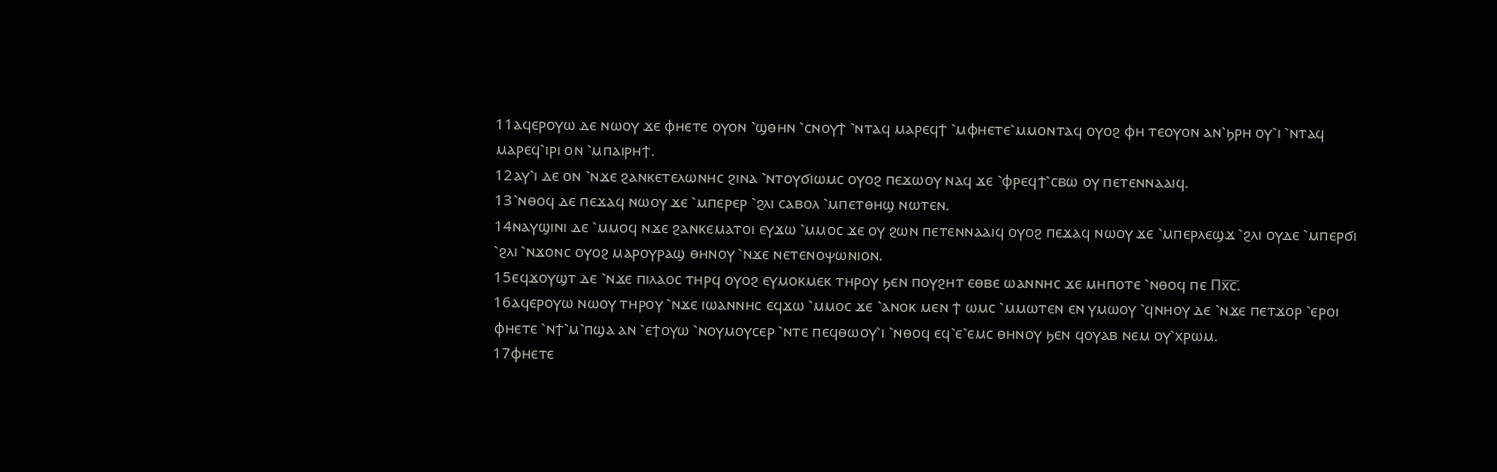11ⲁϥⲉⲣⲟⲩⲱ ⲇⲉ ⲛⲱⲟⲩ ϫⲉ ⲫⲏⲉⲧⲉ ⲟⲩⲟⲛ ⳿ϣⲑⲏⲛ ⳿ⲥⲛⲟⲩϯ ⳿ⲛⲧⲁϥ ⲙⲁⲣⲉϥϯ ⳿ⲙⲫⲏⲉⲧⲉ⳿ⲙⲙⲟⲛⲧⲁϥ ⲟⲩⲟϩ ⲫⲏ ⲧⲉⲟⲩⲟⲛ ⲁⲛ⳿ϧⲣⲏ ⲟⲩ⳿ⲓ ⳿ⲛⲧⲁϥ ⲙⲁⲣⲉϥ⳿ⲓⲣⲓ ⲟⲛ ⳿ⲙⲡⲁⲓⲣⲏϯ.
12ⲁⲩ⳿ⲓ ⲇⲉ ⲟⲛ ⳿ⲛϫⲉ ϩⲁⲛⲕⲉⲧⲉⲗⲱⲛⲏⲥ ϩⲓⲛⲁ ⳿ⲛⲧⲟⲩϭⲓⲱⲙⲥ ⲟⲩⲟϩ ⲡⲉϫⲱⲟⲩ ⲛⲁϥ ϫⲉ ⳿ⲫⲣⲉϥϯ⳿ⲥⲃⲱ ⲟⲩ ⲡⲉⲧⲉⲛⲛⲁⲁⲓϥ.
13⳿ⲛⲑⲟϥ ⲇⲉ ⲡⲉϫⲁϥ ⲛⲱⲟⲩ ϫⲉ ⳿ⲙⲡⲉⲣⲉⲣ ⳿ϩⲗⲓ ⲥⲁⲃⲟⲗ ⳿ⲙⲡⲉⲧⲑⲏϣ ⲛⲱⲧⲉⲛ.
14ⲛⲁⲩϣⲓⲛⲓ ⲇⲉ ⳿ⲙⲙⲟϥ ⲛϫⲉ ϩⲁⲛⲕⲉⲙⲁⲧⲟⲓ ⲉⲩϫⲱ ⳿ⲙⲙⲟⲥ ϫⲉ ⲟⲩ ϩⲱⲛ ⲡⲉⲧⲉⲛⲛⲁⲁⲓϥ ⲟⲩⲟϩ ⲡⲉϫⲁϥ ⲛⲱⲟⲩ ϫⲉ ⳿ⲙⲡⲉⲣⲗⲉϣϫ ⳿ϩⲗⲓ ⲟⲩⲇⲉ ⳿ⲙⲡⲉⲣϭⲓ ⳿ϩⲗⲓ ⳿ⲛϫⲟⲛⲥ ⲟⲩⲟϩ ⲙⲁⲣⲟⲩⲣⲁϣ ⲑⲏⲛⲟⲩ ⳿ⲛϫⲉ ⲛⲉⲧⲉⲛⲟⲯⲱⲛⲓⲟⲛ.
15ⲉϥϫⲟⲩϣⲧ ⲇⲉ ⳿ⲛϫⲉ ⲡⲓⲗⲁⲟⲥ ⲧⲏⲣϥ ⲟⲩⲟϩ ⲉⲩⲙⲟⲕⲙⲉⲕ ⲧⲏⲣⲟⲩ ϧⲉⲛ ⲡⲟⲩϩⲏⲧ ⲉⲑⲃⲉ ⲱⲁⲛⲛⲏⲥ ϫⲉ ⲙⲏⲡⲟⲧⲉ ⳿ⲛⲑⲟϥ ⲡⲉ Ⲡⲭ̅ⲥ̅.
16ⲁϥⲉⲣⲟⲩⲱ ⲛⲱⲟⲩ ⲧⲏⲣⲟⲩ ⳿ⲛϫⲉ ⲓⲱⲁⲛⲛⲏⲥ ⲉϥϫⲱ ⳿ⲙⲙⲟⲥ ϫⲉ ⳿ⲁⲛⲟⲕ ⲙⲉⲛ ϯ ⲱⲙⲥ ⳿ⲙⲙⲱⲧⲉⲛ ⲉⲛ ⲩⲙⲱⲟⲩ ⳿ϥⲛⲏⲟⲩ ⲇⲉ ⳿ⲛϫⲉ ⲡⲉⲧϫⲟⲣ ⳿ⲉⲣⲟⲓ ⲫⲏⲉⲧⲉ ⳿ⲛϯ⳿ⲙ⳿ⲡϣⲁ ⲁⲛ ⳿ⲉϯⲟⲩⲱ ⳿ⲛⲟⲩⲙⲟⲩⲥⲉⲣ ⳿ⲛⲧⲉ ⲡⲉϥⲑⲱⲟⲩ⳿ⲓ ⳿ⲛⲑⲟϥ ⲉϥ⳿ⲉ⳿ⲉⲙⲥ ⲑⲏⲛⲟⲩ ϧⲉⲛ ϥⲟⲩⲁⲃ ⲛⲉⲙ ⲟⲩ⳿ⲭⲣⲱⲙ.
17ⲫⲏⲉⲧⲉ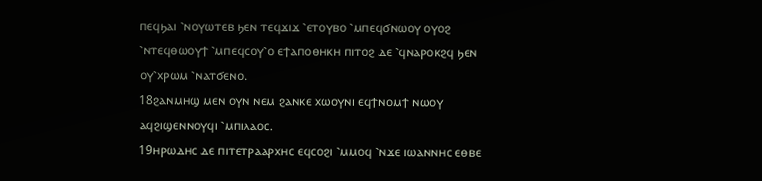ⲡⲉϥϧⲁⲓ ⳿ⲛⲟⲩⲱⲧⲉⲃ ϧⲉⲛ ⲧⲉϥϫⲓϫ ⳿ⲉⲧⲟⲩⲃⲟ ⳿ⲙⲡⲉϥϭⲛⲱⲟⲩ ⲟⲩⲟϩ ⳿ⲛⲧⲉϥⲑⲱⲟⲩϯ ⳿ⲙⲡⲉϥⲥⲟⲩ⳿ⲟ ⲉϯⲁⲡⲟⲑⲏⲕⲏ ⲡⲓⲧⲟϩ ⲇⲉ ⳿ϥⲛⲁⲣⲟⲕϩϥ ϧⲉⲛ ⲟⲩ⳿ⲭⲣⲱⲙ ⳿ⲛⲁⲧϭⲉⲛⲟ.
18ϩⲁⲛⲙⲏϣ ⲙⲉⲛ ⲟⲩⲛ ⲛⲉⲙ ϩⲁⲛⲕⲉ ⲭⲱⲟⲩⲛⲓ ⲉϥϯⲛⲟⲙϯ ⲛⲱⲟⲩ ⲁϥϩⲓϣⲉⲛⲛⲟⲩϥⲓ ⳿ⲙⲡⲓⲗⲁⲟⲥ.
19ⲏⲣⲱⲇⲏⲥ ⲇⲉ ⲡⲓⲧⲉⲧⲣⲁⲁⲣⲭⲏⲥ ⲉϥⲥⲟϩⲓ ⳿ⲙⲙⲟϥ ⳿ⲛϫⲉ ⲓⲱⲁⲛⲛⲏⲥ ⲉⲑⲃⲉ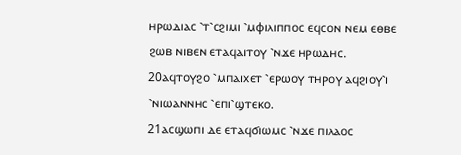ⲏⲣⲱⲇⲓⲁⲥ ⳿ⲧ⳿ⲥϩⲓⲙⲓ ⳿ⲙⲫⲓⲗⲓⲡⲡⲟⲥ ⲉϥⲥⲟⲛ ⲛⲉⲙ ⲉⲑⲃⲉ ϩⲱⲃ ⲛⲓⲃⲉⲛ ⲉⲧⲁϥⲁⲓⲧⲟⲩ ⳿ⲛϫⲉ ⲏⲣⲱⲇⲏⲥ.
20ⲁϥⲧⲟⲩϩⲟ ⳿ⲙⲡⲁⲓⲭⲉⲧ ⳿ⲉⲣⲱⲟⲩ ⲧⲏⲣⲟⲩ ⲁϥϩⲓⲟⲩ⳿ⲓ ⳿ⲛⲓⲱⲁⲛⲛⲏⲥ ⳿ⲉⲡⲓ⳿ϣⲧⲉⲕⲟ.
21ⲁⲥϣⲱⲡⲓ ⲇⲉ ⲉⲧⲁϥϭⲓⲱⲙⲥ ⳿ⲛϫⲉ ⲡⲓⲗⲁⲟⲥ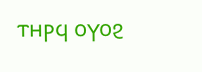ⲧⲏⲣϥ ⲟⲩⲟϩ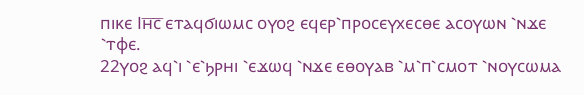ⲡⲓⲕⲉ Ⲓⲏ̅ⲥ̅ ⲉⲧⲁϥϭⲓⲱⲙⲥ ⲟⲩⲟϩ ⲉϥⲉⲣ⳿ⲡⲣⲟⲥⲉⲩⲭⲉⲥⲑⲉ ⲁⲥⲟⲩⲱⲛ ⳿ⲛϫⲉ ⳿ⲧⲫⲉ.
22ⲩⲟϩ ⲁϥ⳿ⲓ ⳿ⲉ⳿ϧⲣⲏⲓ ⳿ⲉϫⲱϥ ⳿ⲛϫⲉ ⲉⲑⲟⲩⲁⲃ ⳿ⲙ⳿ⲡ⳿ⲥⲙⲟⲧ ⳿ⲛⲟⲩⲥⲱⲙⲁ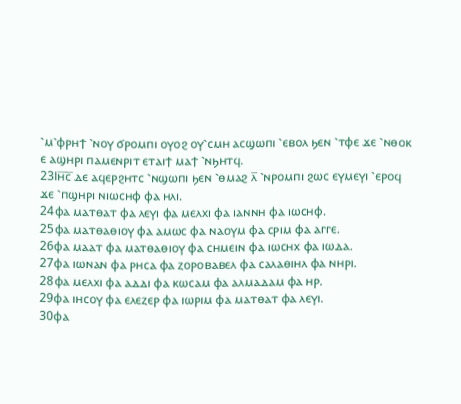⳿ⲙ⳿ⲫⲣⲏϯ ⳿ⲛⲟⲩ ϭⲣⲟⲙⲡⲓ ⲟⲩⲟϩ ⲟⲩ⳿ⲥⲙⲏ ⲁⲥϣⲱⲡⲓ ⳿ⲉⲃⲟⲗ ϧⲉⲛ ⳿ⲧⲫⲉ ϫⲉ ⳿ⲛⲑⲟⲕ ⲉ ⲁϣⲏⲣⲓ ⲡⲁⲙⲉⲛⲣⲓⲧ ⲉⲧⲁⲓϯ ⲙⲁϯ ⳿ⲛϧⲏⲧϥ.
23Ⲓⲏ̅ⲥ̅ ⲇⲉ ⲁϥⲉⲣϩⲏⲧⲥ ⳿ⲛϣⲱⲡⲓ ϧⲉⲛ ⳿ⲑⲙⲁϩ ⲗ̅ ⳿ⲛⲣⲟⲙⲡⲓ ϩⲱⲥ ⲉⲩⲙⲉⲩⲓ ⳿ⲉⲣⲟϥ ϫⲉ ⳿ⲡϣⲏⲣⲓ ⲛⲓⲱⲥⲏⲫ ⲫⲁ ⲏⲗⲓ.
24ⲫⲁ ⲙⲁⲧⲑⲁⲧ ⲫⲁ ⲗⲉⲩⲓ ⲫⲁ ⲙⲉⲗⲭⲓ ⲫⲁ ⲓⲁⲛⲛⲏ ⲫⲁ ⲓⲱⲥⲏⲫ.
25ⲫⲁ ⲙⲁⲧⲑⲁⲑⲓⲟⲩ ⲫⲁ ⲁⲙⲱⲥ ⲫⲁ ⲛⲁⲟⲩⲙ ⲫⲁ ⲥⲣⲓⲙ ⲫⲁ ⲁⲅⲅⲉ.
26ⲫⲁ ⲙⲁⲁⲧ ⲫⲁ ⲙⲁⲧⲑⲁⲑⲓⲟⲩ ⲫⲁ ⲥⲏⲙⲉⲓⲛ ⲫⲁ ⲓⲱⲥⲏⲭ ⲫⲁ ⲓⲱⲇⲁ.
27ⲫⲁ ⲓⲱⲛⲁⲛ ⲫⲁ ⲣⲏⲥⲁ ⲫⲁ ⲍⲟⲣⲟⲃⲁⲃⲉⲗ ⲫⲁ ⲥⲁⲗⲁⲑⲓⲏⲗ ⲫⲁ ⲛⲏⲣⲓ.
28ⲫⲁ ⲙⲉⲗⲭⲓ ⲫⲁ ⲁⲇⲇⲓ ⲫⲁ ⲕⲱⲥⲁⲙ ⲫⲁ ⲁⲗⲙⲁⲇⲁⲙ ⲫⲁ ⲏⲣ.
29ⲫⲁ ⲓⲏⲥⲟⲩ ⲫⲁ ⲉⲗⲉⲍⲉⲣ ⲫⲁ ⲓⲱⲣⲓⲙ ⲫⲁ ⲙⲁⲧⲑⲁⲧ ⲫⲁ ⲗⲉⲩⲓ.
30ⲫⲁ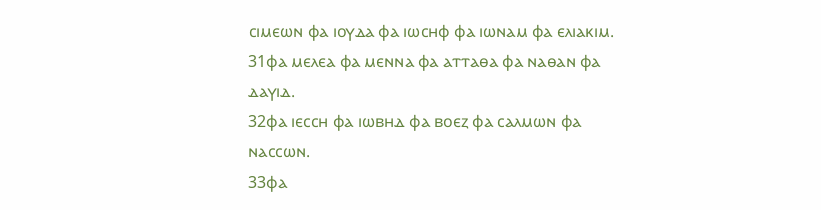ⲥⲓⲙⲉⲱⲛ ⲫⲁ ⲓⲟⲩⲇⲁ ⲫⲁ ⲓⲱⲥⲏⲫ ⲫⲁ ⲓⲱⲛⲁⲙ ⲫⲁ ⲉⲗⲓⲁⲕⲓⲙ.
31ⲫⲁ ⲙⲉⲗⲉⲁ ⲫⲁ ⲙⲉⲛⲛⲁ ⲫⲁ ⲁⲧⲧⲁⲑⲁ ⲫⲁ ⲛⲁⲑⲁⲛ ⲫⲁ ⲇⲁⲩⲓⲇ.
32ⲫⲁ ⲓⲉⲥⲥⲏ ⲫⲁ ⲓⲱⲃⲏⲇ ⲫⲁ ⲃⲟⲉⲍ ⲫⲁ ⲥⲁⲗⲙⲱⲛ ⲫⲁ ⲛⲁⲥⲥⲱⲛ.
33ⲫⲁ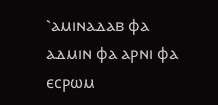⳿ⲁⲙⲓⲛⲁⲇⲁⲃ ⲫⲁ ⲁⲇⲙⲓⲛ ⲫⲁ ⲁⲣⲛⲓ ⲫⲁ ⲉⲥⲣⲱⲙ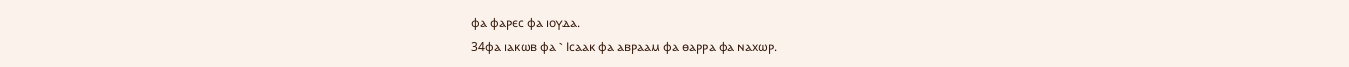ⲫⲁ ⲫⲁⲣⲉⲥ ⲫⲁ ⲓⲟⲩⲇⲁ.
34ⲫⲁ ⲓⲁⲕⲱⲃ ⲫⲁ ⳿ Ⲓⲥⲁⲁⲕ ⲫⲁ ⲁⲃⲣⲁⲁⲙ ⲫⲁ ⲑⲁⲣⲣⲁ ⲫⲁ ⲛⲁⲭⲱⲣ.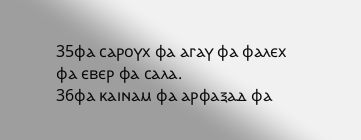35ⲫⲁ ⲥⲁⲣⲟⲩⲭ ⲫⲁ ⲁⲅⲁⲩ ⲫⲁ ⲫⲁⲗⲉⲭ ⲫⲁ ⲉⲃⲉⲣ ⲫⲁ ⲥⲁⲗⲁ.
36ⲫⲁ ⲕⲁⲓⲛⲁⲙ ⲫⲁ ⲁⲣⲫⲁⲝⲁⲇ ⲫⲁ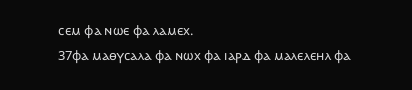ⲥⲉⲙ ⲫⲁ ⲛⲱⲉ ⲫⲁ ⲗⲁⲙⲉⲭ.
37ⲫⲁ ⲙⲁⲑⲩⲥⲁⲗⲁ ⲫⲁ ⲛⲱⲭ ⲫⲁ ⲓⲁⲣⲇ ⲫⲁ ⲙⲁⲗⲉⲗⲉⲏⲗ ⲫⲁ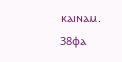ⲕⲁⲓⲛⲁⲙ.
38ⲫⲁ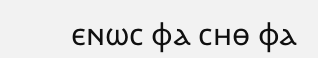ⲉⲛⲱⲥ ⲫⲁ ⲥⲏⲑ ⲫⲁ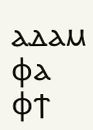ⲁⲇⲁⲙ ⲫⲁ ⲫϯ